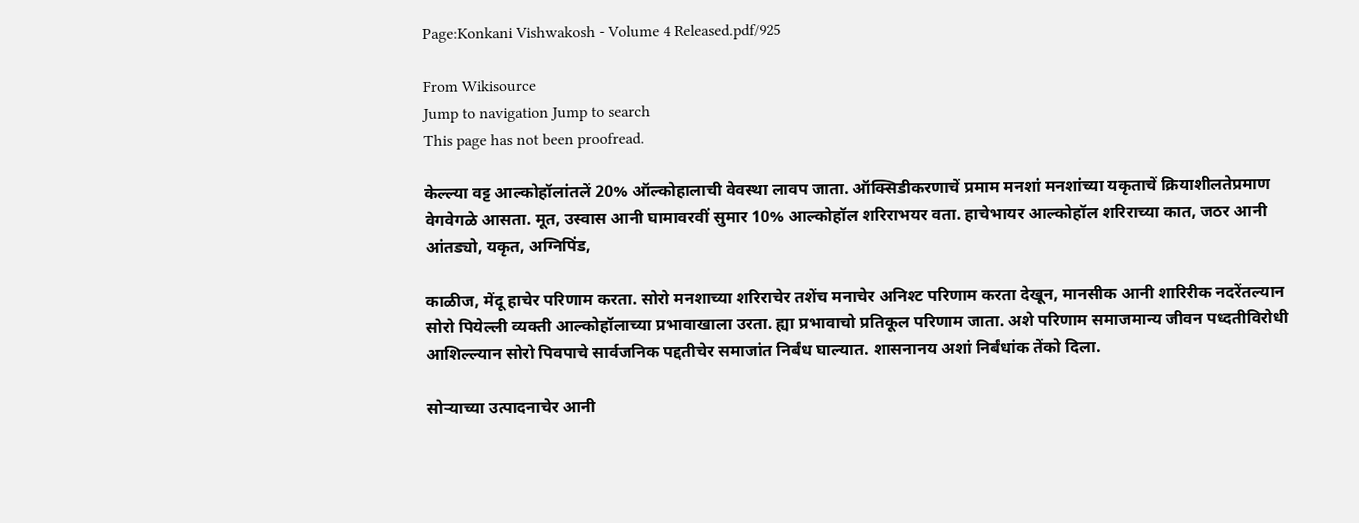Page:Konkani Vishwakosh - Volume 4 Released.pdf/925

From Wikisource
Jump to navigation Jump to search
This page has not been proofread.

केल्ल्या वट्ट आल्कोहॉलांतलें 20% ऑल्कोहालाची वेवस्था लावप जाता. ऑक्सिडीकरणाचें प्रमाम मनशां मनशांच्या यकृताचें क्रियाशीलतेप्रमाण वेगवेगळे आसता. मूत, उस्वास आनी घामावरवीं सुमार 10% आल्कोहॉल शरिराभयर वता. हाचेभायर आल्कोहॉल शरिराच्या कात, जठर आनी आंतड्यो, यकृत, अग्निपिंड,

काळीज, मेंदू हाचेर परिणाम करता. सोरो मनशाच्या शरिराचेर तशेंच मनाचेर अनिश्ट परिणाम करता देखून, मानसीक आनी शारिरीक नदरेंतल्यान सोरो पियेल्ली व्यक्ती आल्कोहॉलाच्या प्रभावाखाला उरता. ह्या प्रभावाचो प्रतिकूल परिणाम जाता. अशे परिणाम समाजमान्य जीवन पध्दतीविरोधी आशिल्ल्यान सोरो पिवपाचे सार्वजनिक पद्दतीचेर समाजांत निर्बंध घाल्यात. शासनानय अशां निर्बंधांक तेंको दिला.

सोऱ्याच्या उत्पादनाचेर आनी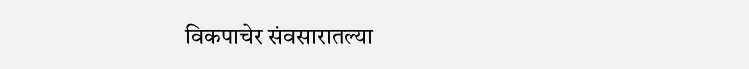विकपाचेर संवसारातल्या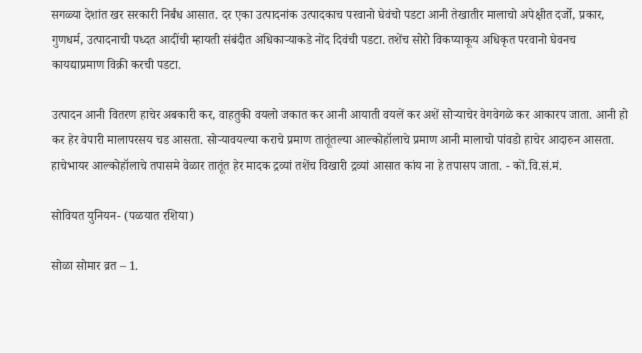सगळ्या देशांत खर सरकारी निर्बंध आसात. दर एका उत्पादनांक उत्पादकाच परवानो घेवंचो पडटा आनी तेखातीर मालाचो अपेक्षीत दर्जो, प्रकार, गुणधर्म, उत्पादनाची पध्दत आदींची म्हायती संबंदीत अधिकाऱ्याकडे नोंद दिवंची पडटा. तशेंच सोरो विकप्याकूय अधिकृत परवानो घेवनच कायद्याप्रमाण विक्री करची पडटा.

उत्पादन आनी वितरण हाचेर अबकारी कर, वाहतुकी वयलो जकात कर आनी आयाती वयलें कर अशें सोऱ्याचेर वेगवेगळे कर आकारप जाता. आनी हो कर हेर वेपारी मालापरसय चड आसता. सोऱ्यावयल्या कराचे प्रमाण तातूंतल्या आल्कोहॉलाचे प्रमाण आनी मालाचो पांवडो हाचेर आदारुन आसता. हाचेभायर आल्कोहॉलाचे तपासमे वेळार तातूंत हेर मादक द्रव्यां तशेंच विखारी द्रव्यां आसात कांय ना हे तपासप जाता. - कों.वि.सं.मं.

सोवियत युनियन- (पळयात रशिया)

सोळा सोमार व्रत – 1.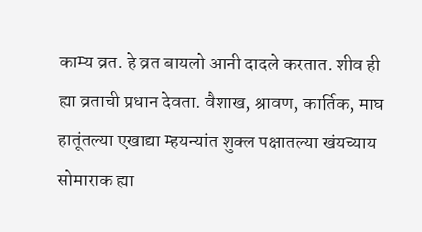काम्य व्रत. हे व्रत बायलो आनी दादले करतात. शीव ही ह्या व्रताची प्रधान देवता. वैशाख, श्रावण, कार्तिक, माघ हातूंतल्या एखाद्या म्हयन्यांत शुक्ल पक्षातल्या खंयच्याय सोमाराक ह्या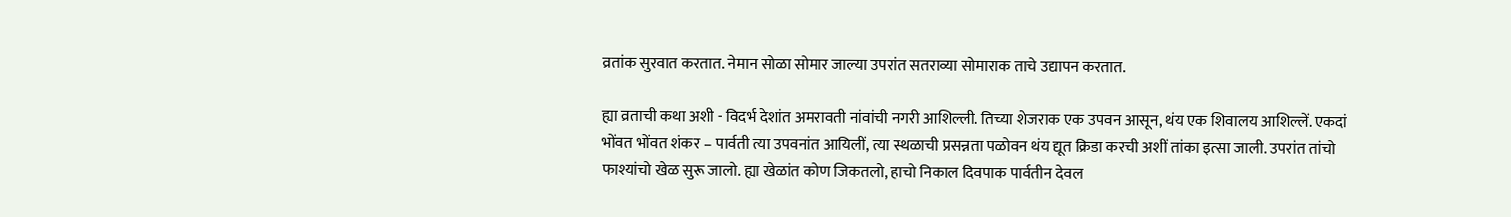व्रतांक सुरवात करतात. नेमान सोळा सोमार जाल्या उपरांत सतराव्या सोमाराक ताचे उद्यापन करतात.

ह्या व्रताची कथा अशी - विदर्भ देशांत अमरावती नांवांची नगरी आशिल्ली. तिच्या शेजराक एक उपवन आसून, थंय एक शिवालय आशिल्लें. एकदां भोंवत भोंवत शंकर – पार्वती त्या उपवनांत आयिलीं, त्या स्थळाची प्रसन्नता पळोवन थंय द्यूत क्रिडा करची अशीं तांका इत्सा जाली. उपरांत तांचो फाश्यांचो खेळ सुरू जालो. ह्या खेळांत कोण जिकतलो, हाचो निकाल दिवपाक पार्वतीन देवल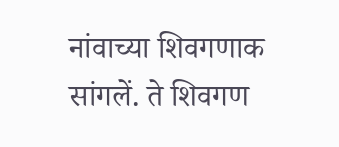नांवाच्या शिवगणाक सांगलें. ते शिवगण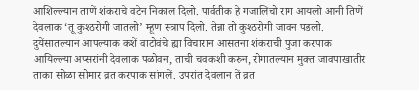आशिल्ल्यान ताणें शंकराचे वटेन निकाल दिलो. पार्वतीक हे गजालिचो राग आयलो आनी तिणें देवलाक ‘तू कुश्ठरोगी जातलो’ म्हूण स्त्राप दिलो. तेन्ना तो कुश्ठरोगी जावन पडलो. दुयेंसातल्यान आपल्याक कशें वाटोवंचे ह्या विचारान आसतना शंकराची पुजा करपाक आयिल्ल्या अप्सरांनी देवलाक पळोवन, ताची चवकशी करुन, रोगातल्यान मुक्त जावपाखातीर ताका सोळा सोमार व्रत करपाक सांगलें. उपरांत देवलान तें व्रत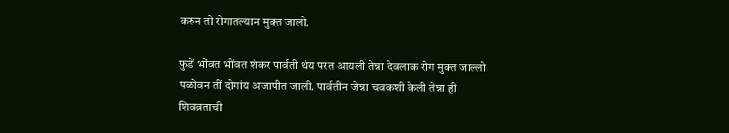करुन तो रोगातल्यान मुक्त जालो.

फुडें भोंवत भोंवत शंकर पार्वती थंय परत आयली तेन्ना देवलाक रोग मुक्त जाल्लो पळोवन तीं दोगांय अजापीत जाली. पार्वतीन जेन्ना चवकशी केली तेन्ना ही शिवव्रताची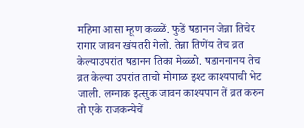महिमा आसा म्हूण कळ्ळें. फुडें षडानन जेन्ना तिचेर रागार जावन खंयतरी गेलो. तेन्ना तिणेंय तेच व्रत केल्याउपरांत षडानन तिका मेळ्ळो. षडाननानय तेच व्रत केल्या उपरांत ताचो मोगाळ इश्ट काश्यपाची भेट जाली. लग्नाक इत्सुक जावन काश्यपान तें व्रत करुन तो एके राजकन्येचें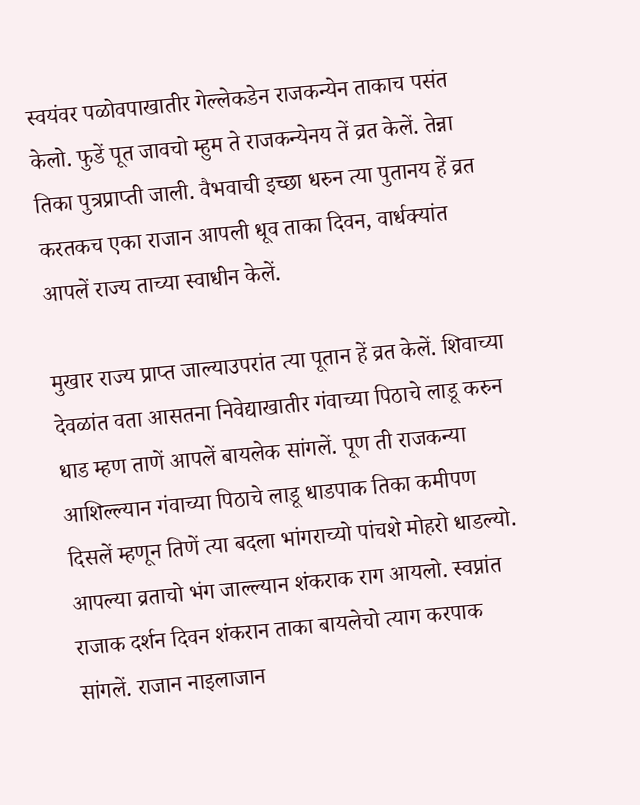स्वयंवर पळोवपाखातीर गेल्लेकडेन राजकन्येन ताकाच पसंत केलो. फुडें पूत जावचो म्हुम ते राजकन्येनय तें व्रत केलें. तेन्ना तिका पुत्रप्राप्ती जाली. वैभवाची इच्छा धरुन त्या पुतानय हें व्रत करतकच एका राजान आपली धूव ताका दिवन, वार्धक्यांत आपलें राज्य ताच्या स्वाधीन केलें.

मुखार राज्य प्राप्त जाल्याउपरांत त्या पूतान हें व्रत केलें. शिवाच्या देवळांत वता आसतना निवेद्याखातीर गंवाच्या पिठाचे लाडू करुन धाड म्हण ताणें आपलें बायलेक सांगलें. पूण ती राजकन्या आशिल्ल्यान गंवाच्या पिठाचे लाडू धाडपाक तिका कमीपण दिसलें म्हणून तिणें त्या बदला भांगराच्यो पांचशे मोहरो धाडल्यो. आपल्या व्रताचो भंग जाल्ल्यान शंकराक राग आयलो. स्वप्नांत राजाक दर्शन दिवन शंकरान ताका बायलेचो त्याग करपाक सांगलें. राजान नाइलाजान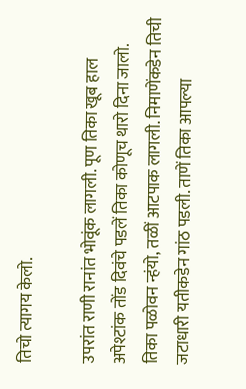तिचो त्यागय केलो.

उपरांत राणी रानांत भोवूंक लागली. पूण तिका खूब हाल अपेश्टांक तोंड दिवंचे पडलें तिका कोणूच थारो दिना जालो. तिका पळोवन न्हंयो, तळीं आटपाक लागली. निमाणेंकडेन तिची जटाधारी यतीकडेन गांठ पडली. ताणें तिका आपल्या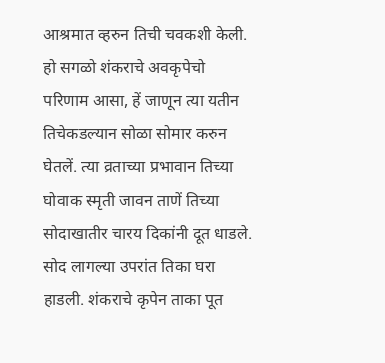आश्रमात व्हरुन तिची चवकशी केली. हो सगळो शंकराचे अवकृपेचो परिणाम आसा, हें जाणून त्या यतीन तिचेकडल्यान सोळा सोमार करुन घेतलें. त्या व्रताच्या प्रभावान तिच्या घोवाक स्मृती जावन ताणें तिच्या सोदाखातीर चारय दिकांनी दूत धाडले. सोद लागल्या उपरांत तिका घरा हाडली. शंकराचे कृपेन ताका पूत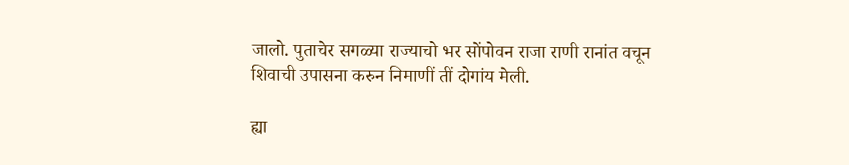जालो. पुताचेर सगळ्या राज्याचो भर सोंपोवन राजा राणी रानांत वचून शिवाची उपासना करुन निमाणीं तीं दोगांय मेली.

ह्या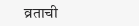व्रताची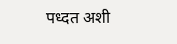पध्दत अशी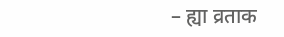– ह्या व्रताक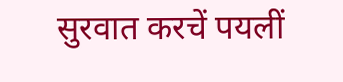सुरवात करचें पयलीं